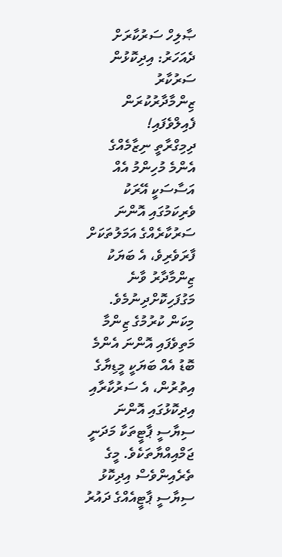ޞާލިހް ސަރުކާރަށް ދެއަހަރު: އިދިކޮޅުން ސަރުކާރު ޒިންމާދާރުކުރަން ފެއިލްވެފައި!
ދިމިގްރާތީ ނިޒާމެއްގެ އެންމެ މުހިންމު އެއް އަސާސަކީ އޭރަކު ވެރިކަމުގައި އޮންނަ ސަރުކާރެއްގެ އަމަލުތަކަށް ފާރަވެރިވެ، އެ ބަޔަކު ޒިންމާދާރު ވާނެ މަގުފަހިކޮށްދިނުމެވެ. މިކަން ކުރުމުގެ ޒިންމާ މަތިވެފައި އޮންނަ އެންމެ ބޮޑު އެއް ބަޔަކީ މީޑިޔާގެ އިތުރުން، އެ ސަރުކާރާއި އިދިކޮޅުގައި އޮންނަ ސިޔާސީ ޕާޓީތަކާ މަދަނީ ޖަމްއިއްޔާތަކެވެ. މީގެ ތެރެއިންވެސް އިދިކޮޅު ސިޔާސީ ޕާޓީއެއްގެ ދައުރު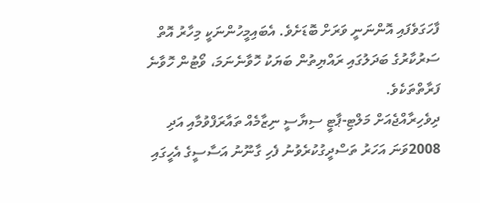ފާހަގަވެފައި އޮންނަނީ ވަރަށް ބޮޑަށެވެ. އެބައިމީހުންނަކީ މިހާރު އޮތް ސަރުކާރުގެ ބަދަލުގައި ރައްޔިތުން ބަޔަކު ހޮވާނެނަމަ، ވޯޓުން ހޮވާނެ ފަރާތްތަކެވެ.
ދިވެހިރާއްޖެއަށް މަލްޓި-ޕާޓީ ސިޔާސީ ނިޒާމެއް ތައާރަފްވުމާއި އަދި 2008ވަނަ އަހަރު ތަސްދީގުކުރެވުނު ފެހި ގާނޫނު އަސާސީގެ އެހީގައި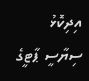އިދިކޮޅު ސިޔާސީ ޕާޓީގެ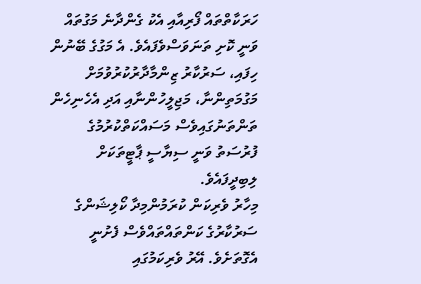ހަރަކާތްތައް ފޯރިއާއި އެކު ގެންދާނެ މަގުތައް ވަނީ ކޮށި ތަނަވަސްވެފައެވެ. އެ މަގުގެ ބޭނުން ހިފައި، ސަރުކާރު ޒިންމާދާރުކުރުވުމަށް މަގުމަތިންނާ، މަޖިލީހުންނާއި އަދި އެހެނިހެން ތަންތަނުގައިވެސް މަސައްކަތްކުރުމުގެ ފުރުސަތު ވަނީ ސިޔާސީ ޕާޓީތަކަށް ލިބިދީފައެވެ.
މިހާރު ވެރިކަން ކުރަމުންމިދާ ކޯލިޝަންގެ ސަރުކާރުގެ ކަންތައްތައްވެސް ފެށުނީ އެގޮތަށެވެ. އޭރު ވެރިކަމުގައި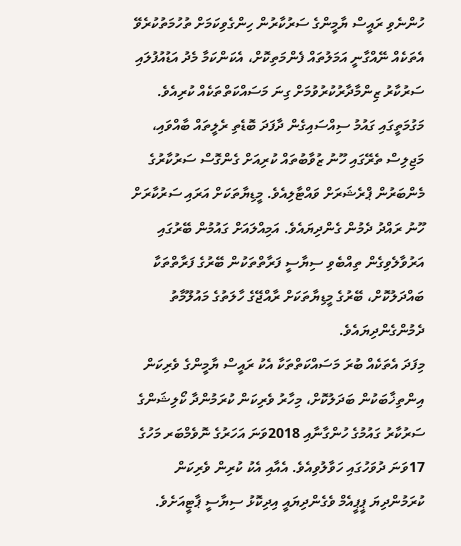ހުންނެވި ރައީސް ޔާމީންގެ ސަރުކާރުން ހިންގެވިކަމަށް ތުހުމަތުކުރެވޭ އެތަކެއް ނޭއްގާނީ އަމަލުތައް ފެންމަތިކޮށް، އެކަންކަމާ މެދު އަޑުއުފުލައި ސަރުކާރު ޒިންމާދާރުކުރުވުމަށް ގިނަ މަސައްކަތްތަކެއް ކުރިއެވެ. މަގުމަތީގައި ގައުމު ސިއްސައިގެން ދާފަދަ ބޮޑެތި ރެލީތައް ބާއްވައި، މަޖިލިސް ތެރޭގައި ހޫނު ޒުވާބުތައް ކުރިއަށް ގެންގޮސް ސަރުކާރުގެ މެންބަރުން ޕްރެޝަރަށް ވައްޓާލިއެވެ. މީޑިޔާތަކަށް އަރައި ސަރުކާރަށް ހޫނު ރައްދު ދެމުން ގެންދިޔައެވެ. އަމިއްލައަށް ގައުމުން ބޭރުގައި އަރުވާލެވިގެން ތިއްބެވި ސިޔާސީ ފަރާތްތަކުން ބޭރުގެ ފަރާތްތަކާ ބައްދަލުކޮށް، ބޭރުގެ މީޑިޔާތަކަށް ރާއްޖޭގެ ހާލަތުގެ މައުލޫމާތު ދެމުންގެންދިޔައެވެ.
މިފަދަ އެތަކެއް ބުރަ މަސައްކަތްތަކާ އެކު ރައީސް ޔާމީންގެ ވެރިކަން އިންތިޚާބަކުން ބަދަލުކޮށް، މިހާރު ވެރިކަން ކުރަމުންދާ ކޯލިޝަންގެ ސަރުކާރު ގައުމުގެ ހުންގާނާއި 2018ވަނަ އަހަރުގެ ނޮވެމްބަރ މަހުގެ 17ވަނަ ދުވަހުގައި ހަވާލުވިއެވެ. އެއާއި އެކު ކުރިން ވެރިކަން ކުރަމުންދިޔަ ޕީޕީއެމް ވެގެންދިޔައީ އިދިކޮޅު ސިޔާސީ ޕާޓީއަށެވެ.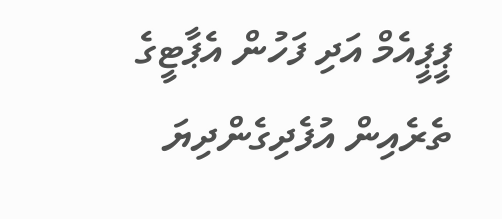ޕީޕީއެމް އަދި ފަހުން އެޕާޓީގެ ތެރެއިން އުފެދިގެންދިޔަ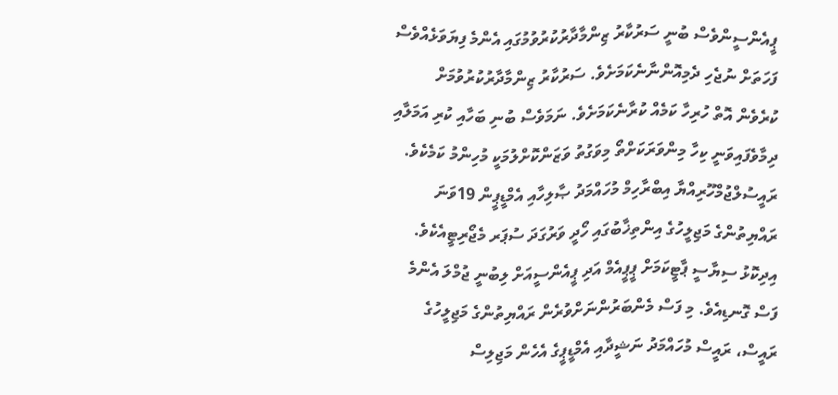ޕީއެންސީންވެސް ބުނީ ސަރުކާރު ޒިންމާދާރުކުރުވުމުގައި އެންމެ ފިޔަވަޅެއްވެސް ފަހަތަށް ނުޖެހި ދެމިއޮންނާނެކަމަށެވެ. ސަރުކާރު ޒިންމާދާރުކުރުވުމަށް ކުރެވެން އޮތް ހުރިހާ ކަމެއް ކުރާނެކަމަށެވެ. ނަމަވެސް ބުނި ބަހާއި ކުރި އަމަލާއި ދިމާވެފައިވަނީ ކިހާ މިންވަރަކަށްތޯ މިވަގުތު ވަޒަންކޮށްލުމަކީ މުހިންމު ކަމެކެވެ.
ރައީސުލްޖުމްހޫރިއްޔާ އިބްރާހިމް މުހައްމަދު ޞާލިހާއި އެމްޑީޕީން 19ވަނަ ރައްޔިތުންގެ މަޖިލީހުގެ އިންތިޚާބުގައި ހޯދީ ވަރުގަދަ ސުޕަރ މެޖޯރިޓީއެކެވެ. އިދިކޮޅު ސިޔާސީ ޕާޓީކަމަށް ޕީޕީއެމް އަދި ޕީއެންސީއަށް ލިބުނީ ޖުމްލަ އެންމެ ފަސް ގޮނޑިއެވެ. މި ފަސް މެންބަރުންނަށްވުރެން ރައްޔިތުންގެ މަޖިލީހުގެ ރައީސް، ރައީސް މުހައްމަދު ނަޝީދާއި އެމްޑީޕީގެ އެހެން މަޖިލިސް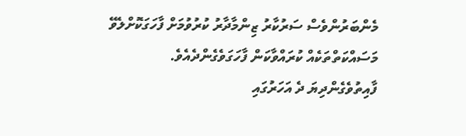މެންބަރުންވެސް ސަރުކާރު ޒިންމާދާރު ކުރުވުމަށް ފާހަގަކޮށްލެވޭ މަސައްކަތްތަކެއް ކުރައްވާކަން ފާހަގަވެގެންދެއެވެ.
ފާއިތުވެގެންދިޔަ ދެ އަހަރުގައި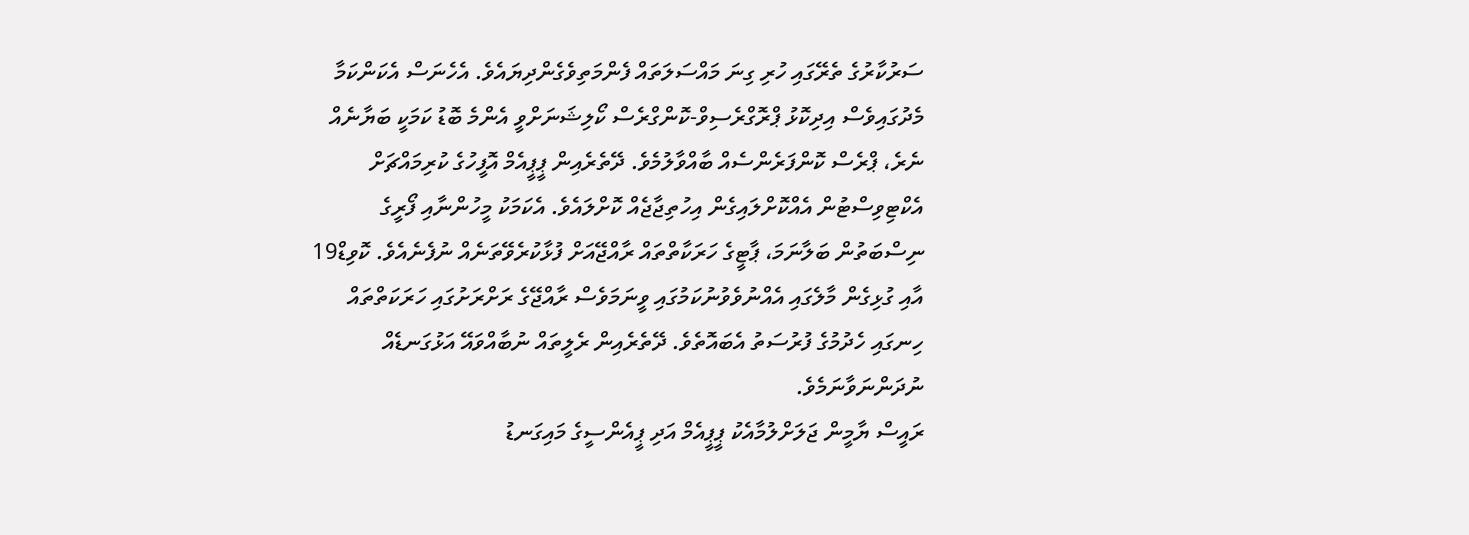ސަރުކާރުގެ ތެރޭގައި ހުރި ގިނަ މައްސަލަތައް ފެންމަތިވެގެންދިޔައެވެ. އެހެނަސް އެކަންކަމާ މެދުގައިވެސް އިދިކޮޅު ޕްރޮގްރެސިވް-ކޮންގްރެސް ކޯލިޝަނަށްވީ އެންމެ ބޮޑު ކަމަކީ ބަޔާނެއް ނެރެ، ޕްރެސް ކޮންފަރެންސެއް ބާއްވާލުމެވެ. ދޭތެރެއިން ޕީޕީއެމް އޮފީހުގެ ކުރިމައްޗަށް އެކްޓިވިސްޓުން އެއްކޮށްލައިގެން އިހުތިޖާޖެއް ކޮށްލައެވެ. އެކަމަކު މީހުންނާއި ފޯރީގެ ނިސްބަތުން ބަލާނަމަ، ޕާޓީގެ ހަރަކާތްތައް ރާއްޖޭއަށް ފުޅާކުރެވޭތަނެއް ނުފެނެއެވެ. ކޮވިޑް19 އާއި ގުޅިގެން މާލެގައި އެއްނުވެވުނުކަމުގައި ވީނަމަވެސް ރާއްޖޭގެ ރަށްރަށުގައި ހަރަކަތްތައް ހިނގައި ހެދުމުގެ ފުރުސަތު އެބައޮތެވެ. ދޭތެރެއިން ރެލީތައް ނުބާއްވައޭ އަޅުގަނޑެއް ނުދަންނަވާނަމެވެ.
ރައީސް ޔާމީން ޖަލަށްލުމާއެކު ޕީޕީއެމް އަދި ޕީއެންސީގެ މައިގަނޑު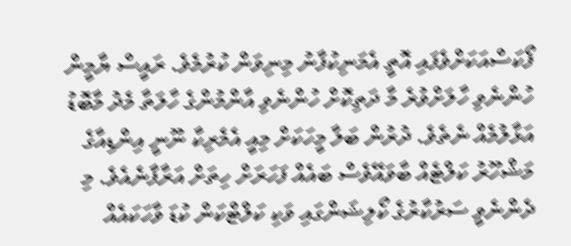ފޯކަސްއަކަށްވެފައި އޮތީ އެމަނިކުފާނު މިނިވަން ކުރުމެވެ. ރައީސް ޔާމީން ހުންނެވި ހާލަށްވުރެ މާ ދަތިކޮށް ހުންނެވި އާންމުންގެ ހާލަތާ މެދު މާބޮޑު އަޅާލުމެއް ނެތެވެ. ދުރުން ބަލާ މީހަކަށް މިއީ އެމެރިކާ ނޫނީ އިންޑިއާގެ މަޝްހޫރު ކަލްޓެއް ބާވައޭވެސް ބައެއް ފަހަރަށް ހިތަށް އަރާފާނެއެވެ. މި ދެންނެވީ ސަރުކާރުގެ ކޯލިޝަންގައި ވަކި ކަލްޓްކަން ކުޑަ ވާހަކައެއް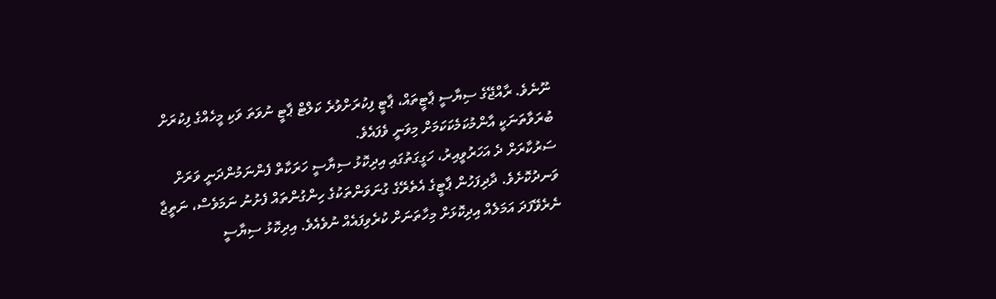ނޫނެވެ. ރާއްޖޭގެ ސިޔާސީ ޕާޓީތައް، ޕާޓީ ފިކުރަށްވުރެ ކަލްޓް ޕާޓީ ނުވަތަ ވަކި މީހެއްގެ ފިކުރަށް ބުރަވާތަނަކީ އާންމުކަމެކަކަމަށް މިވަނީ ވެފައެވެ.
ސަރުކާރަށް ދެ އަހަރުވީއިރު، ހަގީގަތުގައި އިދިކޮޅު ސިޔާސީ ހަރަކާތް ފެންނަމުންދަނީ ވަރަށް ވަނދުކޮށެވެ. ދާދިފަހުން ޕާޓީގެ އެތެރޭގެ ގުނަވަންތަކުގެ ހިންގުންތައް ފެށުނު ނަމަވެސް، ނަތީޖާ ނެރެވޭފަދަ އަމަލެއް އިދިކޮޅަށް މިހާތަނަށް ކުރެވިފައެއް ނުވެއެވެ. އިދިކޮޅު ސިޔާސީ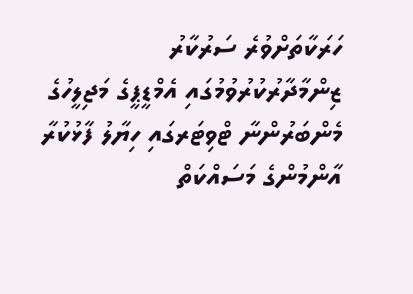ހަރަކާތަށްވުރެ ސަރުކާރު ޒިންމާދާރުކުރުވުމުގައި އެމްޑީޕީގެ މަޖިލީހުގެ މެންބަރުންނާ ޓްވިޓަރގައި ހިޔާލު ފާޅުކުރާ އާންމުންގެ މަސައްކަތް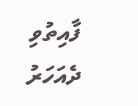ފާއިތުވި ދެއަހަރު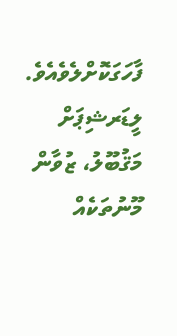ފާހަގަކޮށްލެވެއެވެ.
ލީޑަރޝިޕަށް މަޤުބޫލު، ޒުވާން މޫނުތަކެއް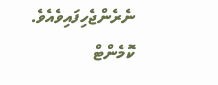ނެރެންޖެހިފައިވެއެވެ.
ކޮމެންޓް